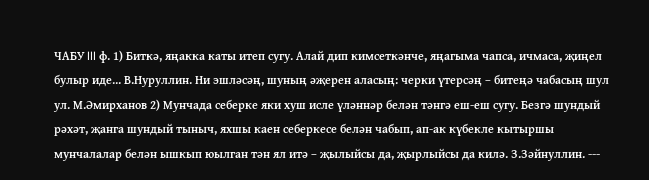ЧАБУ III ф. 1) Биткә, яңакка каты итеп сугу. Алай дип кимсеткәнче, яңагыма чапса, ичмаса, җиңел булыр иде... В.Нуруллин. Ни эшләсәң, шуның әҗерен аласың: черки үтерсәң – битеңә чабасың шул ул. М.Әмирханов 2) Мунчада себерке яки хуш исле үләннәр белән тәнгә еш-еш сугу. Безгә шундый рәхәт, җанга шундый тыныч, яхшы каен себеркесе белән чабып, ап-ак күбекле кытыршы мунчалалар белән ышкып юылган тән ял итә – җылыйсы да, җырлыйсы да килә. З.Зәйнуллин. ---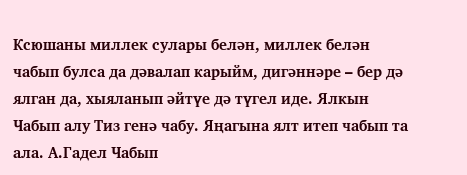Ксюшаны миллек сулары белән, миллек белән чабып булса да дәвалап карыйм, дигәннәре – бер дә ялган да, хыяланып әйтүе дә түгел иде. Ялкын Чабып алу Тиз генә чабу. Яңагына ялт итеп чабып та ала. А.Гадел Чабып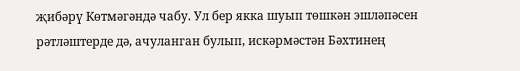җибәрү Көтмәгәндә чабу. Ул бер якка шуып төшкән эшләпәсен рәтләштерде дә, ачуланган булып, искәрмәстән Бәхтинең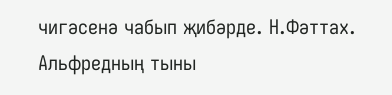чигәсенә чабып җибәрде. Н.Фәттах. Альфредның тыны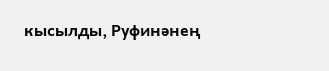кысылды, Руфинәнең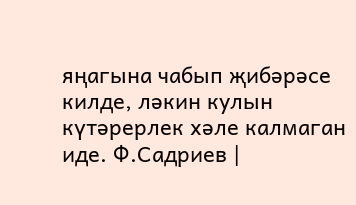яңагына чабып җибәрәсе килде, ләкин кулын күтәрерлек хәле калмаган иде. Ф.Садриев |